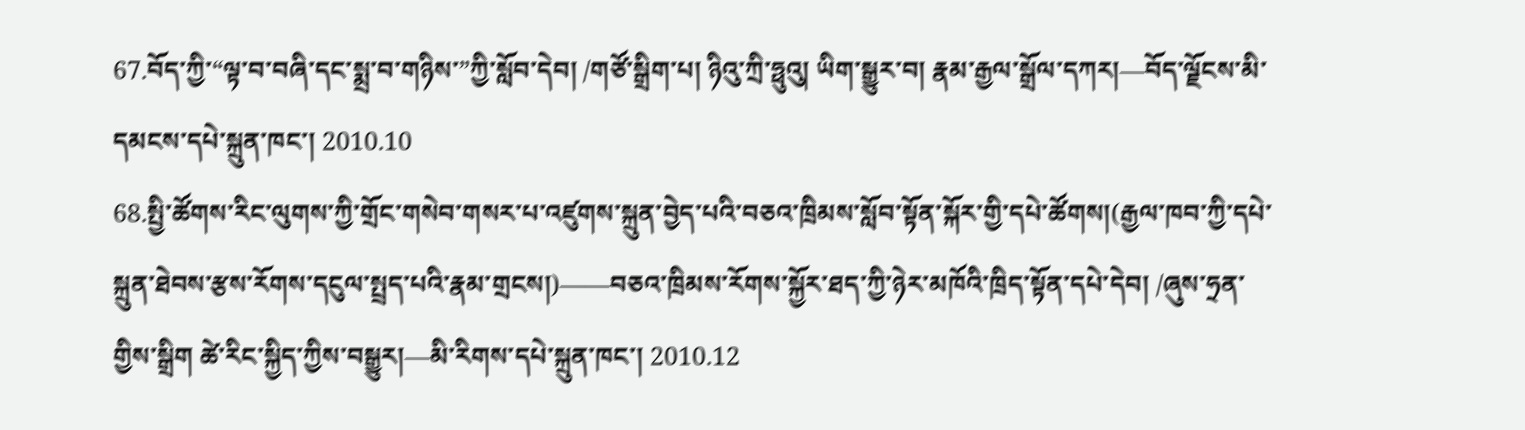67.བོད་ཀྱི་“ལྟ་བ་བཞི་དང་སྨྲ་བ་གཉིས་”ཀྱི་སློབ་དེབ། /གཙོ་སྒྲིག་པ། ཉིའུ་ཀྲི་ཧྥུའུ། ཡིག་སྒྱུར་བ། རྣམ་རྒྱལ་སྒྲོལ་དཀར།—བོད་ལྗོངས་མི་དམངས་དཔེ་སྐྲུན་ཁང་། 2010.10
68.སྤྱི་ཚོགས་རིང་ལུགས་ཀྱི་གྲོང་གསེབ་གསར་པ་འཛུགས་སྐྲུན་བྱེད་པའི་བཅའ་ཁྲིམས་སློབ་སྟོན་སྐོར་གྱི་དཔེ་ཚོགས།(རྒྱལ་ཁབ་ཀྱི་དཔེ་སྐྲུན་ཐེབས་རྩས་རོགས་དངུལ་སྤྲད་པའི་རྣམ་གྲངས།)——བཅའ་ཁྲིམས་རོགས་སྐྱོར་ཐད་ཀྱི་ཉེར་མཁོའི་ཁྲིད་སྟོན་དཔེ་དེབ། /ཞུས་ཧྲན་གྱིས་སྒྲིག ཚེ་རིང་སྐྱིད་ཀྱིས་བསྒྱུར།—མི་རིགས་དཔེ་སྐྲུན་ཁང་། 2010.12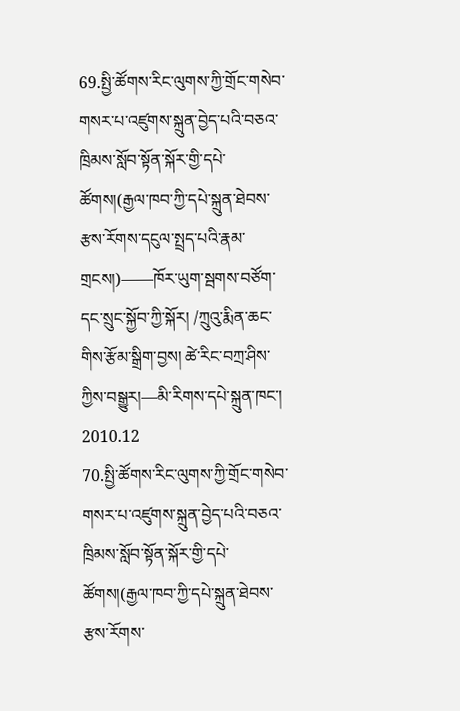69.སྤྱི་ཚོགས་རིང་ལུགས་ཀྱི་གྲོང་གསེབ་གསར་པ་འཛུགས་སྐྲུན་བྱེད་པའི་བཅའ་ཁྲིམས་སློབ་སྟོན་སྐོར་གྱི་དཔེ་ཚོགས།(རྒྱལ་ཁབ་ཀྱི་དཔེ་སྐྲུན་ཐེབས་རྩས་རོགས་དངུལ་སྤྲད་པའི་རྣམ་གྲངས།)——ཁོར་ཡུག་སྦགས་བཙོག་དང་སྲུང་སྐྱོབ་ཀྱི་སྐོར། /ཀྲུའུ་རྨིན་ཆང་གིས་རྩོམ་སྒྲིག་བྱས། ཚེ་རིང་བཀྲ་ཤིས་ཀྱིས་བསྒྱུར།—མི་རིགས་དཔེ་སྐྲུན་ཁང་། 2010.12
70.སྤྱི་ཚོགས་རིང་ལུགས་ཀྱི་གྲོང་གསེབ་གསར་པ་འཛུགས་སྐྲུན་བྱེད་པའི་བཅའ་ཁྲིམས་སློབ་སྟོན་སྐོར་གྱི་དཔེ་ཚོགས།(རྒྱལ་ཁབ་ཀྱི་དཔེ་སྐྲུན་ཐེབས་རྩས་རོགས་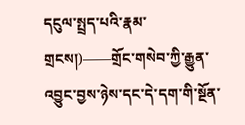དངུལ་སྤྲད་པའི་རྣམ་གྲངས།)——གྲོང་གསེབ་ཀྱི་རྒྱུན་འབྱུང་བྱས་ཉེས་དང་དེ་དག་གི་སྔོན་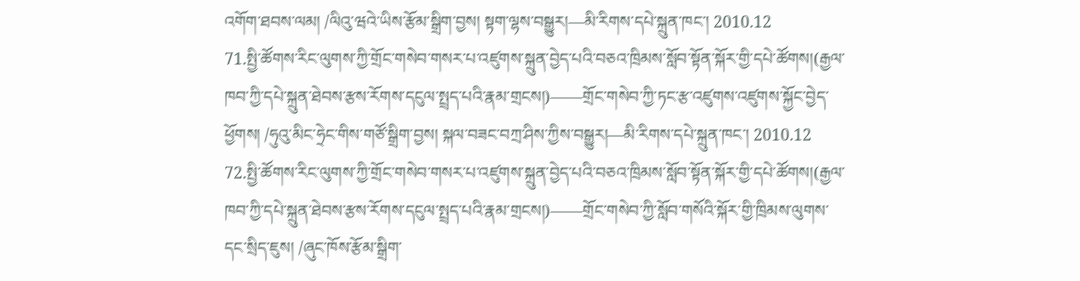འགོག་ཐབས་ལམ། /ལིའུ་ཝའེ་ཡིས་རྩོམ་སྒྲིག་བྱས། སྟག་ལྷས་བསྒྱུར།—མི་རིགས་དཔེ་སྐྲུན་ཁང་། 2010.12
71.སྤྱི་ཚོགས་རིང་ལུགས་ཀྱི་གྲོང་གསེབ་གསར་པ་འཛུགས་སྐྲུན་བྱེད་པའི་བཅའ་ཁྲིམས་སློབ་སྟོན་སྐོར་གྱི་དཔེ་ཚོགས།(རྒྱལ་ཁབ་ཀྱི་དཔེ་སྐྲུན་ཐེབས་རྩས་རོགས་དངུལ་སྤྲད་པའི་རྣམ་གྲངས།)——གྲོང་གསེབ་ཀྱི་ཏང་རྩ་འཛུགས་འཛུགས་སྐྱོང་བྱེད་ཕྱོགས། /ཧུའུ་མིང་ཧྲེང་གིས་གཙོ་སྒྲིག་བྱས། སྐལ་བཟང་བཀྲ་ཤིས་ཀྱིས་བསྒྱུར།—མི་རིགས་དཔེ་སྐྲུན་ཁང་། 2010.12
72.སྤྱི་ཚོགས་རིང་ལུགས་ཀྱི་གྲོང་གསེབ་གསར་པ་འཛུགས་སྐྲུན་བྱེད་པའི་བཅའ་ཁྲིམས་སློབ་སྟོན་སྐོར་གྱི་དཔེ་ཚོགས།(རྒྱལ་ཁབ་ཀྱི་དཔེ་སྐྲུན་ཐེབས་རྩས་རོགས་དངུལ་སྤྲད་པའི་རྣམ་གྲངས།)——གྲོང་གསེབ་ཀྱི་སློབ་གསོའི་སྐོར་གྱི་ཁྲིམས་ལུགས་དང་སྲིད་ཇུས། /ཞུང་ཁོས་རྩོམ་སྒྲིག་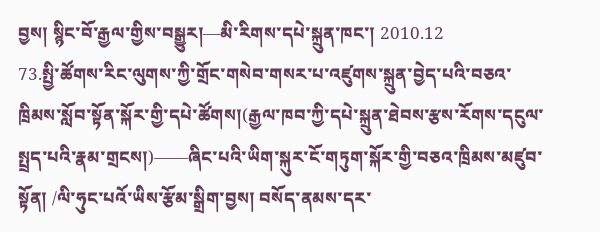བྱས། སྙིང་བོ་རྒྱལ་གྱིས་བསྒྱུར།—མི་རིགས་དཔེ་སྐྲུན་ཁང་། 2010.12
73.སྤྱི་ཚོགས་རིང་ལུགས་ཀྱི་གྲོང་གསེབ་གསར་པ་འཛུགས་སྐྲུན་བྱེད་པའི་བཅའ་ཁྲིམས་སློབ་སྟོན་སྐོར་གྱི་དཔེ་ཚོགས།(རྒྱལ་ཁབ་ཀྱི་དཔེ་སྐྲུན་ཐེབས་རྩས་རོགས་དངུལ་སྤྲད་པའི་རྣམ་གྲངས།)——ཞིང་པའི་ཡིག་སྐུར་ངོ་གཏུག་སྐོར་གྱི་བཅའ་ཁྲིམས་མཛུབ་སྟོན། /ལི་ཧུང་པའོ་ཡིས་རྩོམ་སྒྲིག་བྱས། བསོད་ནམས་དར་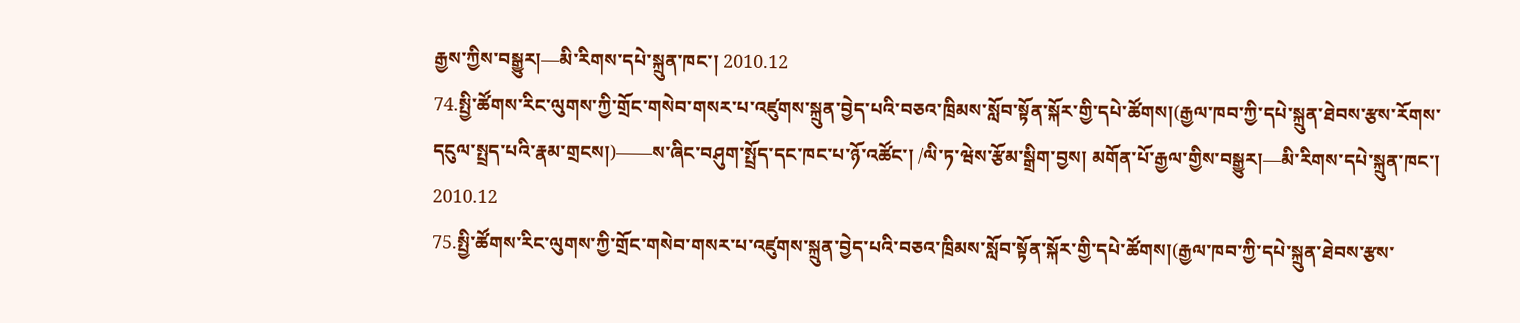རྒྱས་ཀྱིས་བསྒྱུར།—མི་རིགས་དཔེ་སྐྲུན་ཁང་། 2010.12
74.སྤྱི་ཚོགས་རིང་ལུགས་ཀྱི་གྲོང་གསེབ་གསར་པ་འཛུགས་སྐྲུན་བྱེད་པའི་བཅའ་ཁྲིམས་སློབ་སྟོན་སྐོར་གྱི་དཔེ་ཚོགས།(རྒྱལ་ཁབ་ཀྱི་དཔེ་སྐྲུན་ཐེབས་རྩས་རོགས་དངུལ་སྤྲད་པའི་རྣམ་གྲངས།)——ས་ཞིང་བཤུག་སྤྲོད་དང་ཁང་པ་ཉོ་འཚོང་། /ལི་ཏ་ཝེས་རྩོམ་སྒྲིག་བྱས། མགོན་པོ་རྒྱལ་གྱིས་བསྒྱུར།—མི་རིགས་དཔེ་སྐྲུན་ཁང་། 2010.12
75.སྤྱི་ཚོགས་རིང་ལུགས་ཀྱི་གྲོང་གསེབ་གསར་པ་འཛུགས་སྐྲུན་བྱེད་པའི་བཅའ་ཁྲིམས་སློབ་སྟོན་སྐོར་གྱི་དཔེ་ཚོགས།(རྒྱལ་ཁབ་ཀྱི་དཔེ་སྐྲུན་ཐེབས་རྩས་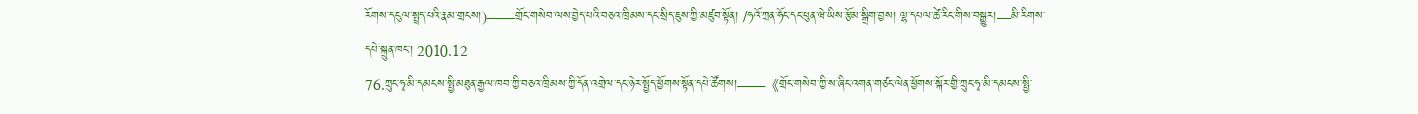རོགས་དངུལ་སྤྲད་པའི་རྣམ་གྲངས།)——གྲོང་གསེབ་ལས་བྱེད་པའི་བཅའ་ཁྲིམས་དང་སྲིད་ཇུས་ཀྱི་མཛུབ་སྟོན། /ཧའོ་ཀྲན་ཧོང་དང་ཕུན་ཝེ་ཡིས་རྩོམ་སྒྲིག་བྱས། ལྷ་དཔལ་ཚེ་རིང་གིས་བསྒྱུར།—མི་རིགས་དཔེ་སྐྲུན་ཁང་། 2010.12
76.ཀྲུང་ཧྭ་མི་དམངས་སྤྱི་མཐུན་རྒྱལ་ཁབ་ཀྱི་བཅའ་ཁྲིམས་ཀྱི་དོན་འགྲེལ་དང་ཉེར་སྤྱོད་ཕྱོགས་སྟོན་དཔེ་ཚོགས།——《གྲོང་གསེབ་ཀྱི་ས་ཞིང་འགན་གཙང་ལེན་ཕྱོགས་སྐོར་གྱི་ཀྲུང་ཧྭ་མི་དམངས་སྤྱི་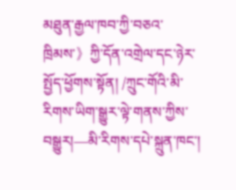མཐུན་རྒྱལ་ཁབ་ཀྱི་བཅའ་ཁྲིམས་》ཀྱི་དོན་འགྲེལ་དང་ཉེར་སྤྱོད་ཕྱོགས་སྟོན། /ཀྲུང་གོའི་མི་རིགས་ཡིག་སྒྱུར་ལྟེ་གནས་ཀྱིས་བསྒྱུར།—མི་རིགས་དཔེ་སྐྲུན་ཁང་།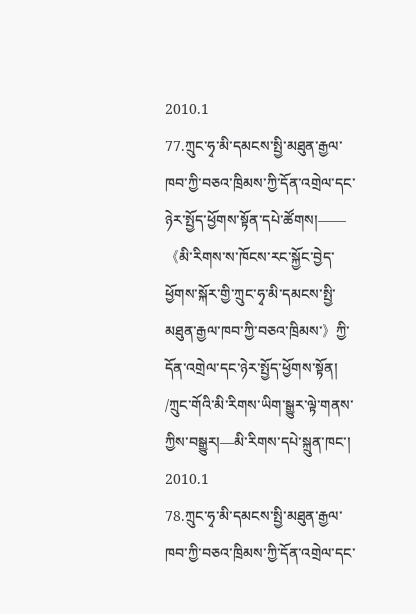2010.1
77.ཀྲུང་ཧྭ་མི་དམངས་སྤྱི་མཐུན་རྒྱལ་ཁབ་ཀྱི་བཅའ་ཁྲིམས་ཀྱི་དོན་འགྲེལ་དང་ཉེར་སྤྱོད་ཕྱོགས་སྟོན་དཔེ་ཚོགས།——《མི་རིགས་ས་ཁོངས་རང་སྐྱོང་བྱེད་ཕྱོགས་སྐོར་གྱི་ཀྲུང་ཧྭ་མི་དམངས་སྤྱི་མཐུན་རྒྱལ་ཁབ་ཀྱི་བཅའ་ཁྲིམས་》ཀྱི་དོན་འགྲེལ་དང་ཉེར་སྤྱོད་ཕྱོགས་སྟོན། /ཀྲུང་གོའི་མི་རིགས་ཡིག་སྒྱུར་ལྟེ་གནས་ཀྱིས་བསྒྱུར།—མི་རིགས་དཔེ་སྐྲུན་ཁང་། 2010.1
78.ཀྲུང་ཧྭ་མི་དམངས་སྤྱི་མཐུན་རྒྱལ་ཁབ་ཀྱི་བཅའ་ཁྲིམས་ཀྱི་དོན་འགྲེལ་དང་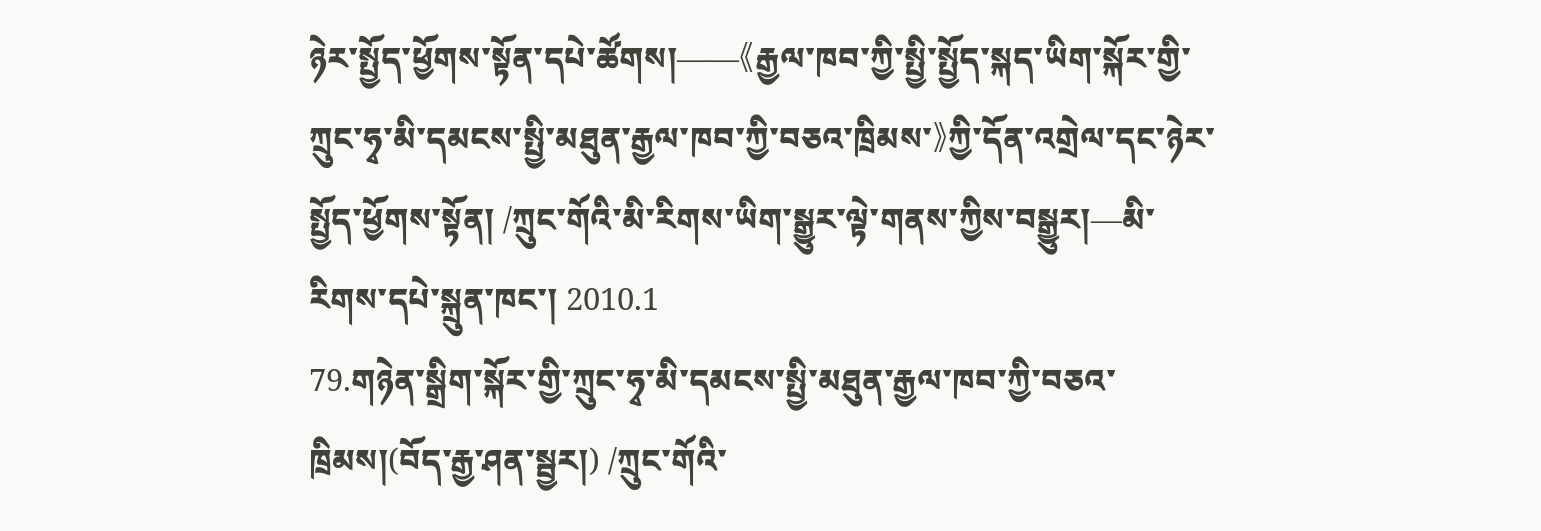ཉེར་སྤྱོད་ཕྱོགས་སྟོན་དཔེ་ཚོགས།——《རྒྱལ་ཁབ་ཀྱི་སྤྱི་སྤྱོད་སྐད་ཡིག་སྐོར་གྱི་ཀྲུང་ཧྭ་མི་དམངས་སྤྱི་མཐུན་རྒྱལ་ཁབ་ཀྱི་བཅའ་ཁྲིམས་》ཀྱི་དོན་འགྲེལ་དང་ཉེར་སྤྱོད་ཕྱོགས་སྟོན། /ཀྲུང་གོའི་མི་རིགས་ཡིག་སྒྱུར་ལྟེ་གནས་ཀྱིས་བསྒྱུར།—མི་རིགས་དཔེ་སྐྲུན་ཁང་། 2010.1
79.གཉེན་སྒྲིག་སྐོར་གྱི་ཀྲུང་ཧྭ་མི་དམངས་སྤྱི་མཐུན་རྒྱལ་ཁབ་ཀྱི་བཅའ་ཁྲིམས།(བོད་རྒྱ་ཤན་སྦྱར།) /ཀྲུང་གོའི་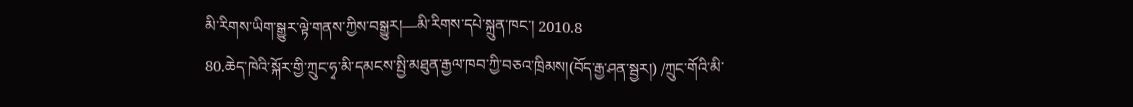མི་རིགས་ཡིག་སྒྱུར་ལྟེ་གནས་ཀྱིས་བསྒྱུར།—མི་རིགས་དཔེ་སྐྲུན་ཁང་། 2010.8
80.ཆེད་ཁེའི་སྐོར་གྱི་ཀྲུང་ཧྭ་མི་དམངས་སྤྱི་མཐུན་རྒྱལ་ཁབ་ཀྱི་བཅའ་ཁྲིམས།(བོད་རྒྱ་ཤན་སྦྱར།) /ཀྲུང་གོའི་མི་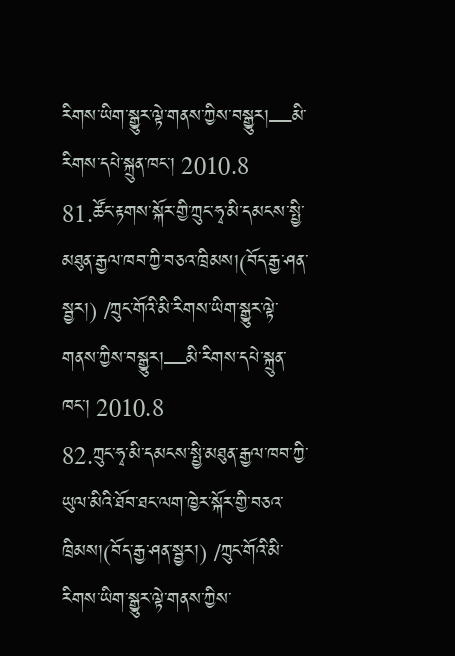རིགས་ཡིག་སྒྱུར་ལྟེ་གནས་ཀྱིས་བསྒྱུར།—མི་རིགས་དཔེ་སྐྲུན་ཁང་། 2010.8
81.ཚོང་རྟགས་སྐོར་གྱི་ཀྲུང་ཧྭ་མི་དམངས་སྤྱི་མཐུན་རྒྱལ་ཁབ་ཀྱི་བཅའ་ཁྲིམས།(བོད་རྒྱ་ཤན་སྦྱར།) /ཀྲུང་གོའི་མི་རིགས་ཡིག་སྒྱུར་ལྟེ་གནས་ཀྱིས་བསྒྱུར།—མི་རིགས་དཔེ་སྐྲུན་ཁང་། 2010.8
82.ཀྲུང་ཧྭ་མི་དམངས་སྤྱི་མཐུན་རྒྱལ་ཁབ་ཀྱི་ཡུལ་མིའི་ཐོབ་ཐང་ལག་ཁྱེར་སྐོར་གྱི་བཅའ་ཁྲིམས།(བོད་རྒྱ་ཤན་སྦྱར།) /ཀྲུང་གོའི་མི་རིགས་ཡིག་སྒྱུར་ལྟེ་གནས་ཀྱིས་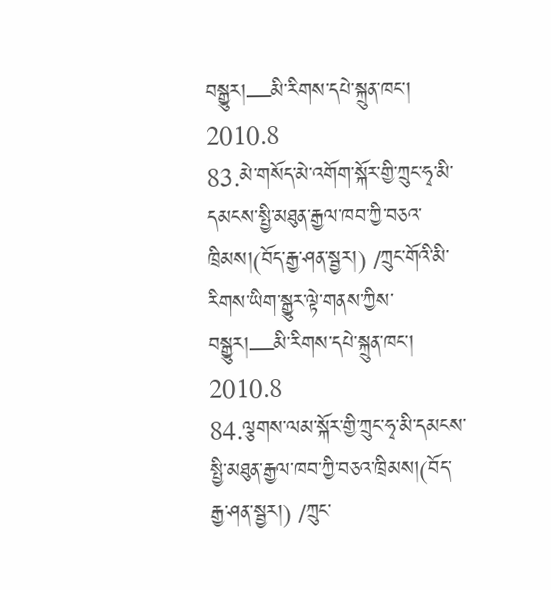བསྒྱུར།—མི་རིགས་དཔེ་སྐྲུན་ཁང་། 2010.8
83.མེ་གསོད་མེ་འགོག་སྐོར་གྱི་ཀྲུང་ཧྭ་མི་དམངས་སྤྱི་མཐུན་རྒྱལ་ཁབ་ཀྱི་བཅའ་ཁྲིམས།(བོད་རྒྱ་ཤན་སྦྱར།) /ཀྲུང་གོའི་མི་རིགས་ཡིག་སྒྱུར་ལྟེ་གནས་ཀྱིས་བསྒྱུར།—མི་རིགས་དཔེ་སྐྲུན་ཁང་། 2010.8
84.ལྕགས་ལམ་སྐོར་གྱི་ཀྲུང་ཧྭ་མི་དམངས་སྤྱི་མཐུན་རྒྱལ་ཁབ་ཀྱི་བཅའ་ཁྲིམས།(བོད་རྒྱ་ཤན་སྦྱར།) /ཀྲུང་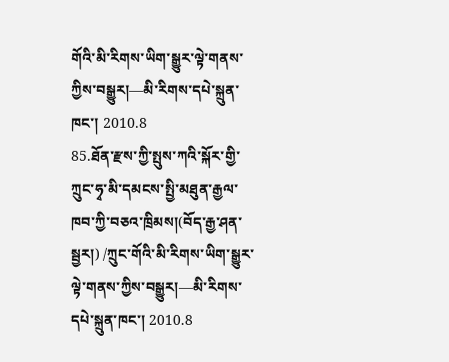གོའི་མི་རིགས་ཡིག་སྒྱུར་ལྟེ་གནས་ཀྱིས་བསྒྱུར།—མི་རིགས་དཔེ་སྐྲུན་ཁང་། 2010.8
85.ཐོན་རྫས་ཀྱི་སྤུས་ཀའི་སྐོར་གྱི་ཀྲུང་ཧྭ་མི་དམངས་སྤྱི་མཐུན་རྒྱལ་ཁབ་ཀྱི་བཅའ་ཁྲིམས།(བོད་རྒྱ་ཤན་སྦྱར།) /ཀྲུང་གོའི་མི་རིགས་ཡིག་སྒྱུར་ལྟེ་གནས་ཀྱིས་བསྒྱུར།—མི་རིགས་དཔེ་སྐྲུན་ཁང་། 2010.8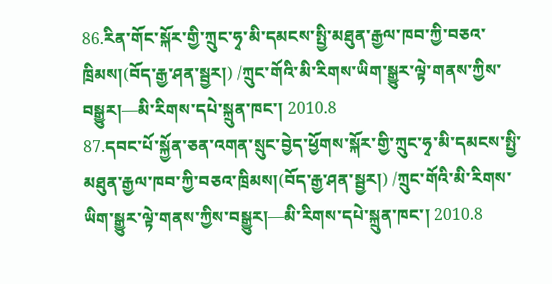86.རིན་གོང་སྐོར་གྱི་ཀྲུང་ཧྭ་མི་དམངས་སྤྱི་མཐུན་རྒྱལ་ཁབ་ཀྱི་བཅའ་ཁྲིམས།(བོད་རྒྱ་ཤན་སྦྱར།) /ཀྲུང་གོའི་མི་རིགས་ཡིག་སྒྱུར་ལྟེ་གནས་ཀྱིས་བསྒྱུར།—མི་རིགས་དཔེ་སྐྲུན་ཁང་། 2010.8
87.དབང་པོ་སྐྱོན་ཅན་འགན་སྲུང་བྱེད་ཕྱོགས་སྐོར་གྱི་ཀྲུང་ཧྭ་མི་དམངས་སྤྱི་མཐུན་རྒྱལ་ཁབ་ཀྱི་བཅའ་ཁྲིམས།(བོད་རྒྱ་ཤན་སྦྱར།) /ཀྲུང་གོའི་མི་རིགས་ཡིག་སྒྱུར་ལྟེ་གནས་ཀྱིས་བསྒྱུར།—མི་རིགས་དཔེ་སྐྲུན་ཁང་། 2010.8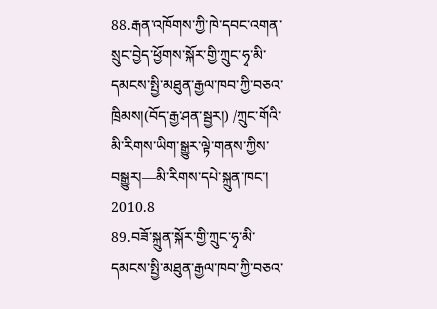88.རྒན་འཁོགས་ཀྱི་ཁེ་དབང་འགན་སྲུང་བྱེད་ཕྱོགས་སྐོར་གྱི་ཀྲུང་ཧྭ་མི་དམངས་སྤྱི་མཐུན་རྒྱལ་ཁབ་ཀྱི་བཅའ་ཁྲིམས།(བོད་རྒྱ་ཤན་སྦྱར།) /ཀྲུང་གོའི་མི་རིགས་ཡིག་སྒྱུར་ལྟེ་གནས་ཀྱིས་བསྒྱུར།—མི་རིགས་དཔེ་སྐྲུན་ཁང་། 2010.8
89.བཟོ་སྐྲུན་སྐོར་གྱི་ཀྲུང་ཧྭ་མི་དམངས་སྤྱི་མཐུན་རྒྱལ་ཁབ་ཀྱི་བཅའ་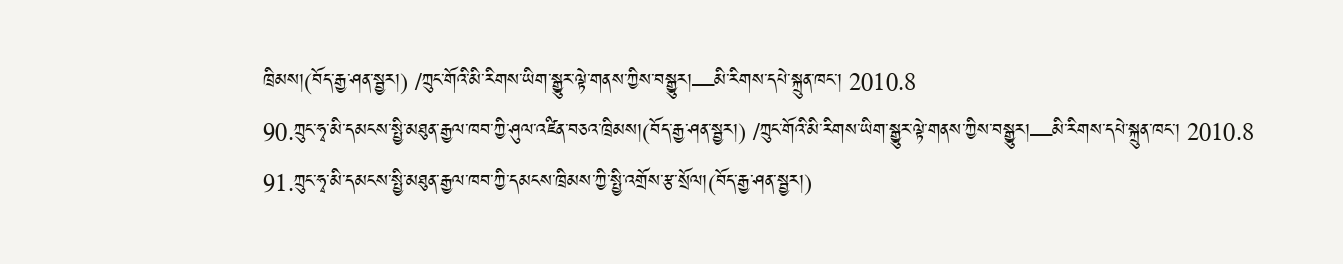ཁྲིམས།(བོད་རྒྱ་ཤན་སྦྱར།) /ཀྲུང་གོའི་མི་རིགས་ཡིག་སྒྱུར་ལྟེ་གནས་ཀྱིས་བསྒྱུར།—མི་རིགས་དཔེ་སྐྲུན་ཁང་། 2010.8
90.ཀྲུང་ཧྭ་མི་དམངས་སྤྱི་མཐུན་རྒྱལ་ཁབ་ཀྱི་ཤུལ་འཛིན་བཅའ་ཁྲིམས།(བོད་རྒྱ་ཤན་སྦྱར།) /ཀྲུང་གོའི་མི་རིགས་ཡིག་སྒྱུར་ལྟེ་གནས་ཀྱིས་བསྒྱུར།—མི་རིགས་དཔེ་སྐྲུན་ཁང་། 2010.8
91.ཀྲུང་ཧྭ་མི་དམངས་སྤྱི་མཐུན་རྒྱལ་ཁབ་ཀྱི་དམངས་ཁྲིམས་ཀྱི་སྤྱི་འགྲོས་རྩ་སྲོལ།(བོད་རྒྱ་ཤན་སྦྱར།)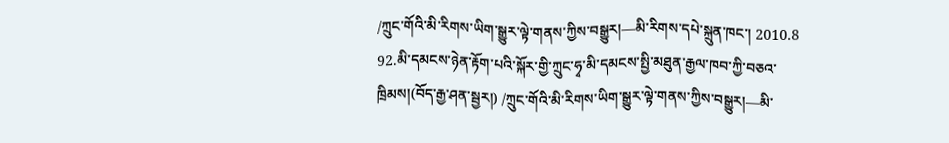/ཀྲུང་གོའི་མི་རིགས་ཡིག་སྒྱུར་ལྟེ་གནས་ཀྱིས་བསྒྱུར།—མི་རིགས་དཔེ་སྐྲུན་ཁང་། 2010.8
92.མི་དམངས་ཉེན་རྟོག་པའི་སྐོར་གྱི་ཀྲུང་ཧྭ་མི་དམངས་སྤྱི་མཐུན་རྒྱལ་ཁབ་ཀྱི་བཅའ་ཁྲིམས།(བོད་རྒྱ་ཤན་སྦྱར།) /ཀྲུང་གོའི་མི་རིགས་ཡིག་སྒྱུར་ལྟེ་གནས་ཀྱིས་བསྒྱུར།—མི་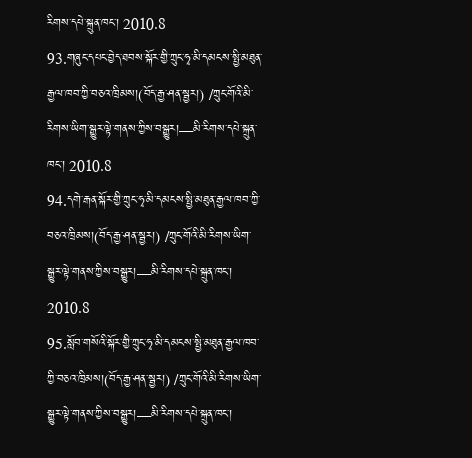རིགས་དཔེ་སྐྲུན་ཁང་། 2010.8
93.གཞུང་དཔང་བྱེད་ཐབས་སྐོར་གྱི་ཀྲུང་ཧྭ་མི་དམངས་སྤྱི་མཐུན་རྒྱལ་ཁབ་ཀྱི་བཅའ་ཁྲིམས།(བོད་རྒྱ་ཤན་སྦྱར།) /ཀྲུང་གོའི་མི་རིགས་ཡིག་སྒྱུར་ལྟེ་གནས་ཀྱིས་བསྒྱུར།—མི་རིགས་དཔེ་སྐྲུན་ཁང་། 2010.8
94.དགེ་རྒན་སྐོར་གྱི་ཀྲུང་ཧྭ་མི་དམངས་སྤྱི་མཐུན་རྒྱལ་ཁབ་ཀྱི་བཅའ་ཁྲིམས།(བོད་རྒྱ་ཤན་སྦྱར།) /ཀྲུང་གོའི་མི་རིགས་ཡིག་སྒྱུར་ལྟེ་གནས་ཀྱིས་བསྒྱུར།—མི་རིགས་དཔེ་སྐྲུན་ཁང་། 2010.8
95.སློབ་གསོའི་སྐོར་གྱི་ཀྲུང་ཧྭ་མི་དམངས་སྤྱི་མཐུན་རྒྱལ་ཁབ་ཀྱི་བཅའ་ཁྲིམས།(བོད་རྒྱ་ཤན་སྦྱར།) /ཀྲུང་གོའི་མི་རིགས་ཡིག་སྒྱུར་ལྟེ་གནས་ཀྱིས་བསྒྱུར།—མི་རིགས་དཔེ་སྐྲུན་ཁང་།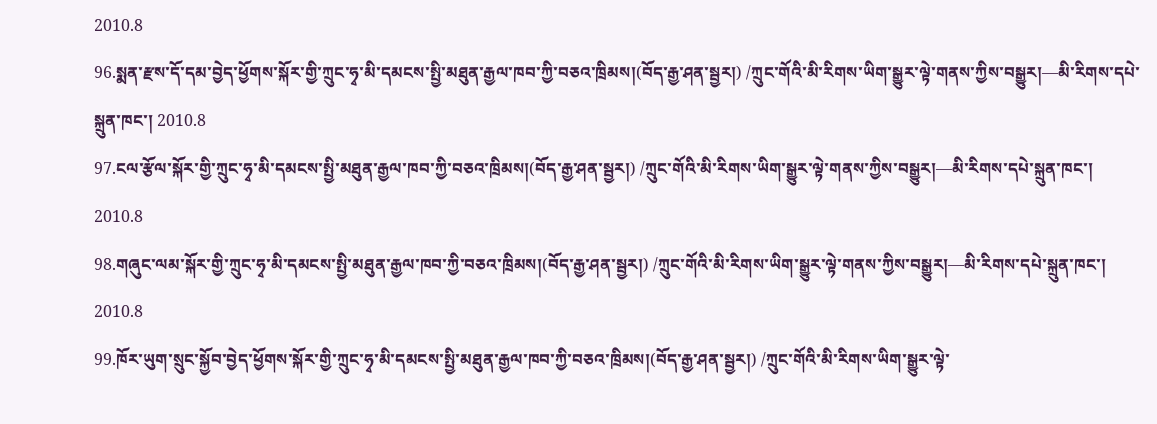2010.8
96.སྨན་རྫས་དོ་དམ་བྱེད་ཕྱོགས་སྐོར་གྱི་ཀྲུང་ཧྭ་མི་དམངས་སྤྱི་མཐུན་རྒྱལ་ཁབ་ཀྱི་བཅའ་ཁྲིམས།(བོད་རྒྱ་ཤན་སྦྱར།) /ཀྲུང་གོའི་མི་རིགས་ཡིག་སྒྱུར་ལྟེ་གནས་ཀྱིས་བསྒྱུར།—མི་རིགས་དཔེ་སྐྲུན་ཁང་། 2010.8
97.ངལ་རྩོལ་སྐོར་གྱི་ཀྲུང་ཧྭ་མི་དམངས་སྤྱི་མཐུན་རྒྱལ་ཁབ་ཀྱི་བཅའ་ཁྲིམས།(བོད་རྒྱ་ཤན་སྦྱར།) /ཀྲུང་གོའི་མི་རིགས་ཡིག་སྒྱུར་ལྟེ་གནས་ཀྱིས་བསྒྱུར།—མི་རིགས་དཔེ་སྐྲུན་ཁང་། 2010.8
98.གཞུང་ལམ་སྐོར་གྱི་ཀྲུང་ཧྭ་མི་དམངས་སྤྱི་མཐུན་རྒྱལ་ཁབ་ཀྱི་བཅའ་ཁྲིམས།(བོད་རྒྱ་ཤན་སྦྱར།) /ཀྲུང་གོའི་མི་རིགས་ཡིག་སྒྱུར་ལྟེ་གནས་ཀྱིས་བསྒྱུར།—མི་རིགས་དཔེ་སྐྲུན་ཁང་། 2010.8
99.ཁོར་ཡུག་སྲུང་སྐྱོབ་བྱེད་ཕྱོགས་སྐོར་གྱི་ཀྲུང་ཧྭ་མི་དམངས་སྤྱི་མཐུན་རྒྱལ་ཁབ་ཀྱི་བཅའ་ཁྲིམས།(བོད་རྒྱ་ཤན་སྦྱར།) /ཀྲུང་གོའི་མི་རིགས་ཡིག་སྒྱུར་ལྟེ་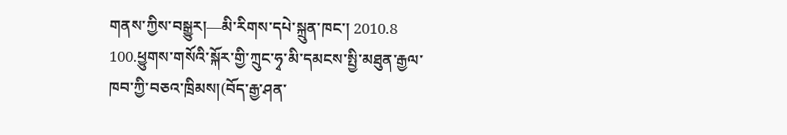གནས་ཀྱིས་བསྒྱུར།—མི་རིགས་དཔེ་སྐྲུན་ཁང་། 2010.8
100.ཕྱུགས་གསོའི་སྐོར་གྱི་ཀྲུང་ཧྭ་མི་དམངས་སྤྱི་མཐུན་རྒྱལ་ཁབ་ཀྱི་བཅའ་ཁྲིམས།(བོད་རྒྱ་ཤན་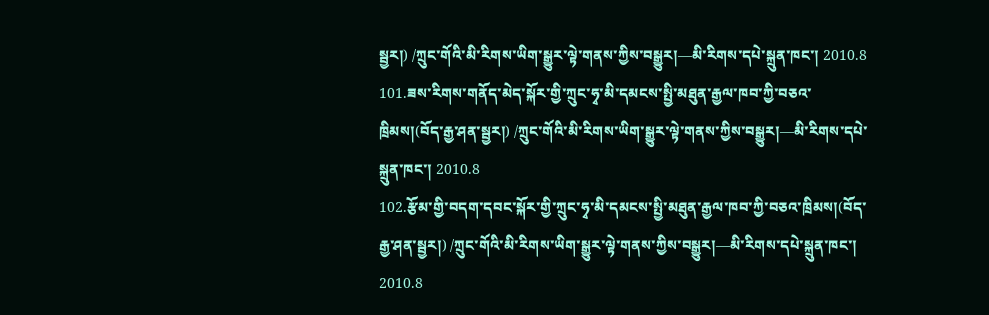སྦྱར།) /ཀྲུང་གོའི་མི་རིགས་ཡིག་སྒྱུར་ལྟེ་གནས་ཀྱིས་བསྒྱུར།—མི་རིགས་དཔེ་སྐྲུན་ཁང་། 2010.8
101.ཟས་རིགས་གནོད་མེད་སྐོར་གྱི་ཀྲུང་ཧྭ་མི་དམངས་སྤྱི་མཐུན་རྒྱལ་ཁབ་ཀྱི་བཅའ་ཁྲིམས།(བོད་རྒྱ་ཤན་སྦྱར།) /ཀྲུང་གོའི་མི་རིགས་ཡིག་སྒྱུར་ལྟེ་གནས་ཀྱིས་བསྒྱུར།—མི་རིགས་དཔེ་སྐྲུན་ཁང་། 2010.8
102.རྩོམ་གྱི་བདག་དབང་སྐོར་གྱི་ཀྲུང་ཧྭ་མི་དམངས་སྤྱི་མཐུན་རྒྱལ་ཁབ་ཀྱི་བཅའ་ཁྲིམས།(བོད་རྒྱ་ཤན་སྦྱར།) /ཀྲུང་གོའི་མི་རིགས་ཡིག་སྒྱུར་ལྟེ་གནས་ཀྱིས་བསྒྱུར།—མི་རིགས་དཔེ་སྐྲུན་ཁང་། 2010.8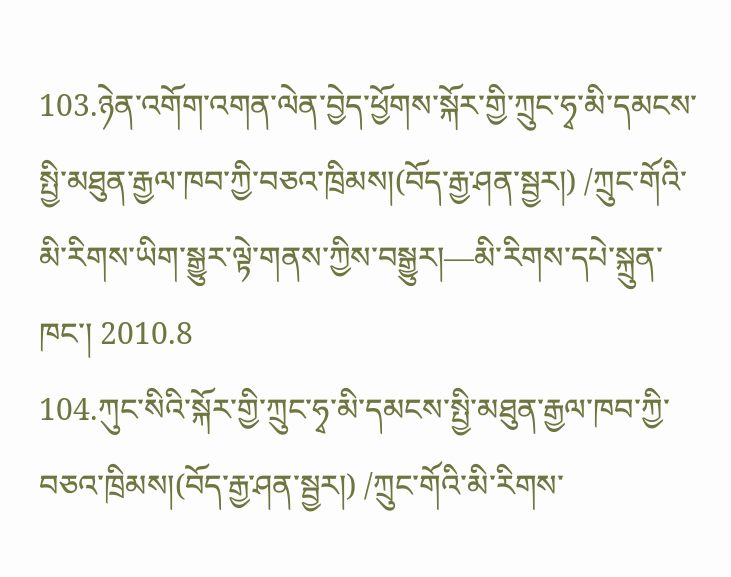103.ཉེན་འགོག་འགན་ལེན་བྱེད་ཕྱོགས་སྐོར་གྱི་ཀྲུང་ཧྭ་མི་དམངས་སྤྱི་མཐུན་རྒྱལ་ཁབ་ཀྱི་བཅའ་ཁྲིམས།(བོད་རྒྱ་ཤན་སྦྱར།) /ཀྲུང་གོའི་མི་རིགས་ཡིག་སྒྱུར་ལྟེ་གནས་ཀྱིས་བསྒྱུར།—མི་རིགས་དཔེ་སྐྲུན་ཁང་། 2010.8
104.ཀུང་སིའི་སྐོར་གྱི་ཀྲུང་ཧྭ་མི་དམངས་སྤྱི་མཐུན་རྒྱལ་ཁབ་ཀྱི་བཅའ་ཁྲིམས།(བོད་རྒྱ་ཤན་སྦྱར།) /ཀྲུང་གོའི་མི་རིགས་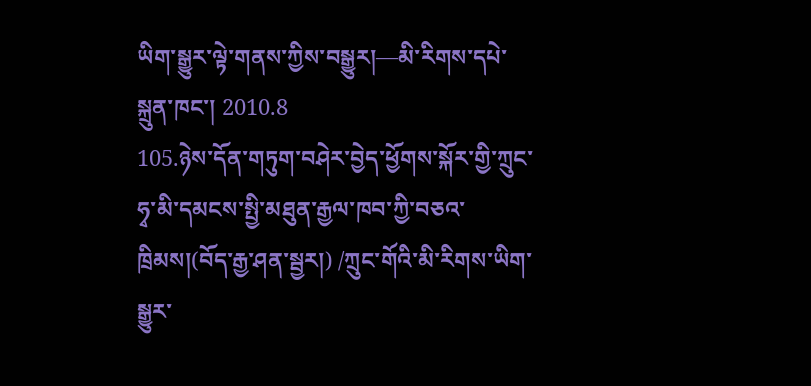ཡིག་སྒྱུར་ལྟེ་གནས་ཀྱིས་བསྒྱུར།—མི་རིགས་དཔེ་སྐྲུན་ཁང་། 2010.8
105.ཉེས་དོན་གཏུག་བཤེར་བྱེད་ཕྱོགས་སྐོར་གྱི་ཀྲུང་ཧྭ་མི་དམངས་སྤྱི་མཐུན་རྒྱལ་ཁབ་ཀྱི་བཅའ་ཁྲིམས།(བོད་རྒྱ་ཤན་སྦྱར།) /ཀྲུང་གོའི་མི་རིགས་ཡིག་སྒྱུར་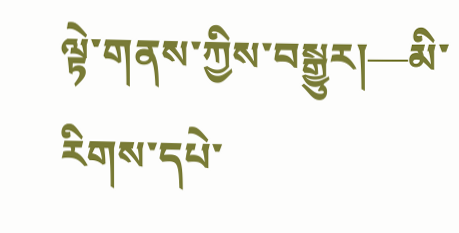ལྟེ་གནས་ཀྱིས་བསྒྱུར།—མི་རིགས་དཔེ་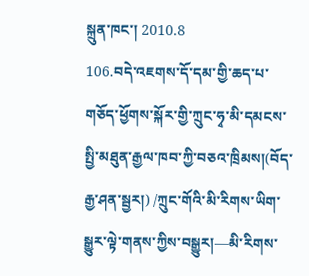སྐྲུན་ཁང་། 2010.8
106.བདེ་འཇགས་དོ་དམ་གྱི་ཆད་པ་གཅོད་ཕྱོགས་སྐོར་གྱི་ཀྲུང་ཧྭ་མི་དམངས་སྤྱི་མཐུན་རྒྱལ་ཁབ་ཀྱི་བཅའ་ཁྲིམས།(བོད་རྒྱ་ཤན་སྦྱར།) /ཀྲུང་གོའི་མི་རིགས་ཡིག་སྒྱུར་ལྟེ་གནས་ཀྱིས་བསྒྱུར།—མི་རིགས་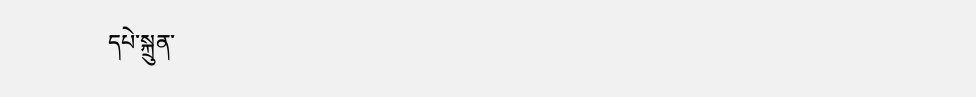དཔེ་སྐྲུན་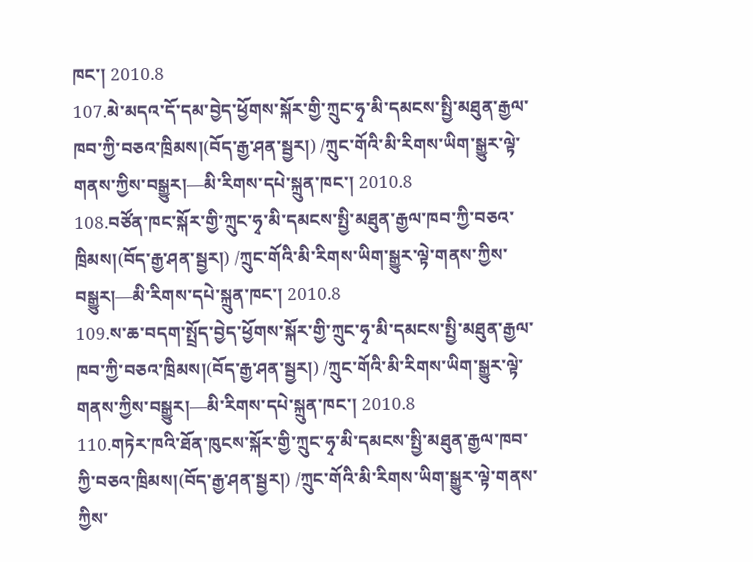ཁང་། 2010.8
107.མེ་མདའ་དོ་དམ་བྱེད་ཕྱོགས་སྐོར་གྱི་ཀྲུང་ཧྭ་མི་དམངས་སྤྱི་མཐུན་རྒྱལ་ཁབ་ཀྱི་བཅའ་ཁྲིམས།(བོད་རྒྱ་ཤན་སྦྱར།) /ཀྲུང་གོའི་མི་རིགས་ཡིག་སྒྱུར་ལྟེ་གནས་ཀྱིས་བསྒྱུར།—མི་རིགས་དཔེ་སྐྲུན་ཁང་། 2010.8
108.བཙོན་ཁང་སྐོར་གྱི་ཀྲུང་ཧྭ་མི་དམངས་སྤྱི་མཐུན་རྒྱལ་ཁབ་ཀྱི་བཅའ་ཁྲིམས།(བོད་རྒྱ་ཤན་སྦྱར།) /ཀྲུང་གོའི་མི་རིགས་ཡིག་སྒྱུར་ལྟེ་གནས་ཀྱིས་བསྒྱུར།—མི་རིགས་དཔེ་སྐྲུན་ཁང་། 2010.8
109.ས་ཆ་བདག་སྤྲོད་བྱེད་ཕྱོགས་སྐོར་གྱི་ཀྲུང་ཧྭ་མི་དམངས་སྤྱི་མཐུན་རྒྱལ་ཁབ་ཀྱི་བཅའ་ཁྲིམས།(བོད་རྒྱ་ཤན་སྦྱར།) /ཀྲུང་གོའི་མི་རིགས་ཡིག་སྒྱུར་ལྟེ་གནས་ཀྱིས་བསྒྱུར།—མི་རིགས་དཔེ་སྐྲུན་ཁང་། 2010.8
110.གཏེར་ཁའི་ཐོན་ཁུངས་སྐོར་གྱི་ཀྲུང་ཧྭ་མི་དམངས་སྤྱི་མཐུན་རྒྱལ་ཁབ་ཀྱི་བཅའ་ཁྲིམས།(བོད་རྒྱ་ཤན་སྦྱར།) /ཀྲུང་གོའི་མི་རིགས་ཡིག་སྒྱུར་ལྟེ་གནས་ཀྱིས་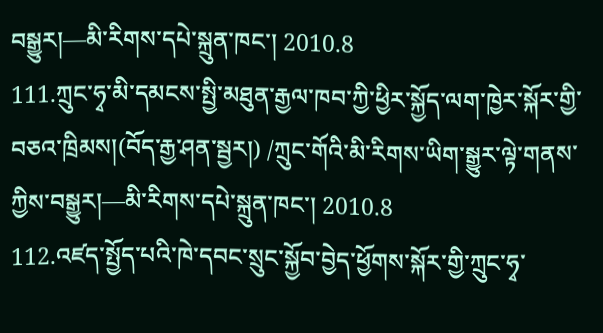བསྒྱུར།—མི་རིགས་དཔེ་སྐྲུན་ཁང་། 2010.8
111.ཀྲུང་ཧྭ་མི་དམངས་སྤྱི་མཐུན་རྒྱལ་ཁབ་ཀྱི་ཕྱིར་སྐྱོད་ལག་ཁྱེར་སྐོར་གྱི་བཅའ་ཁྲིམས།(བོད་རྒྱ་ཤན་སྦྱར།) /ཀྲུང་གོའི་མི་རིགས་ཡིག་སྒྱུར་ལྟེ་གནས་ཀྱིས་བསྒྱུར།—མི་རིགས་དཔེ་སྐྲུན་ཁང་། 2010.8
112.འཛད་སྤྱོད་པའི་ཁེ་དབང་སྲུང་སྐྱོབ་བྱེད་ཕྱོགས་སྐོར་གྱི་ཀྲུང་ཧྭ་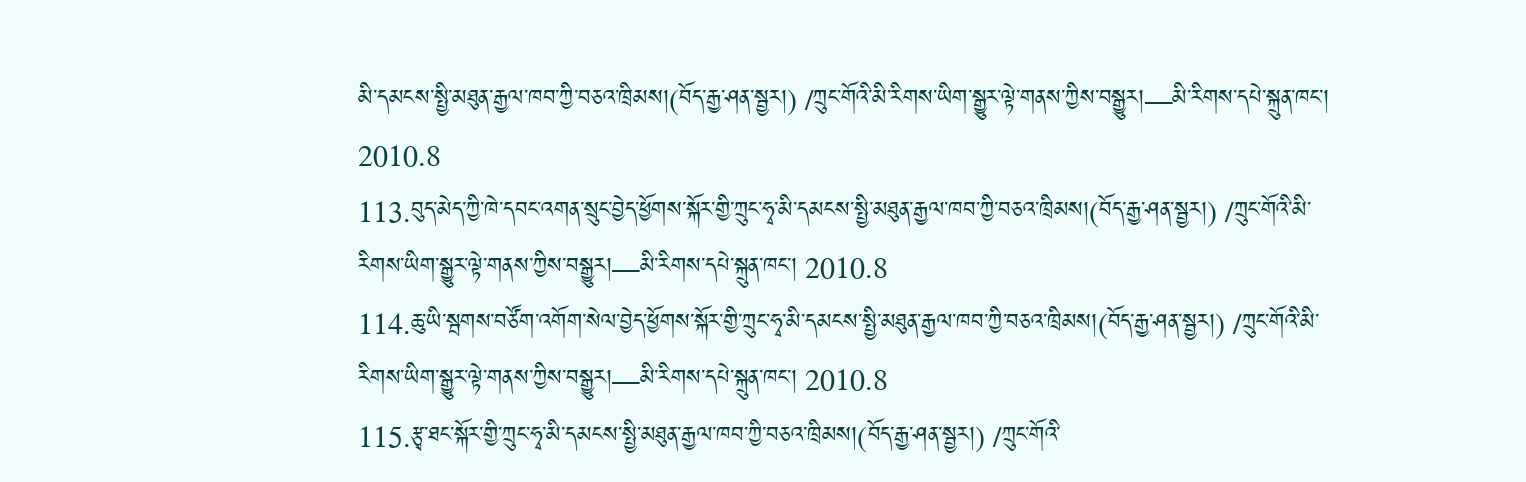མི་དམངས་སྤྱི་མཐུན་རྒྱལ་ཁབ་ཀྱི་བཅའ་ཁྲིམས།(བོད་རྒྱ་ཤན་སྦྱར།) /ཀྲུང་གོའི་མི་རིགས་ཡིག་སྒྱུར་ལྟེ་གནས་ཀྱིས་བསྒྱུར།—མི་རིགས་དཔེ་སྐྲུན་ཁང་། 2010.8
113.བུད་མེད་ཀྱི་ཁེ་དབང་འགན་སྲུང་བྱེད་ཕྱོགས་སྐོར་གྱི་ཀྲུང་ཧྭ་མི་དམངས་སྤྱི་མཐུན་རྒྱལ་ཁབ་ཀྱི་བཅའ་ཁྲིམས།(བོད་རྒྱ་ཤན་སྦྱར།) /ཀྲུང་གོའི་མི་རིགས་ཡིག་སྒྱུར་ལྟེ་གནས་ཀྱིས་བསྒྱུར།—མི་རིགས་དཔེ་སྐྲུན་ཁང་། 2010.8
114.ཆུ་ཡི་སྦགས་བཙོག་འགོག་སེལ་བྱེད་ཕྱོགས་སྐོར་གྱི་ཀྲུང་ཧྭ་མི་དམངས་སྤྱི་མཐུན་རྒྱལ་ཁབ་ཀྱི་བཅའ་ཁྲིམས།(བོད་རྒྱ་ཤན་སྦྱར།) /ཀྲུང་གོའི་མི་རིགས་ཡིག་སྒྱུར་ལྟེ་གནས་ཀྱིས་བསྒྱུར།—མི་རིགས་དཔེ་སྐྲུན་ཁང་། 2010.8
115.རྩྭ་ཐང་སྐོར་གྱི་ཀྲུང་ཧྭ་མི་དམངས་སྤྱི་མཐུན་རྒྱལ་ཁབ་ཀྱི་བཅའ་ཁྲིམས།(བོད་རྒྱ་ཤན་སྦྱར།) /ཀྲུང་གོའི་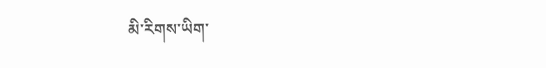མི་རིགས་ཡིག་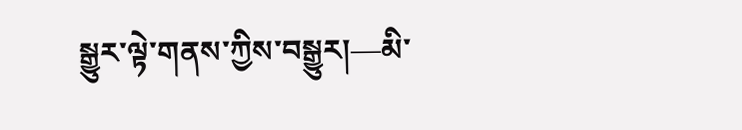སྒྱུར་ལྟེ་གནས་ཀྱིས་བསྒྱུར།—མི་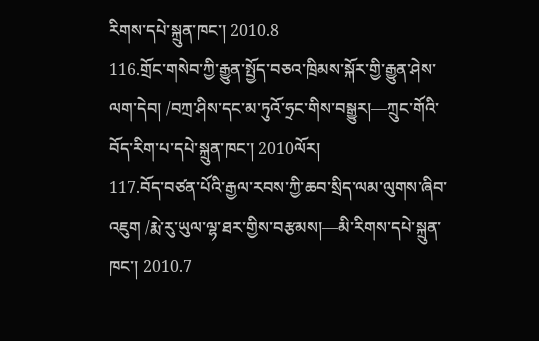རིགས་དཔེ་སྐྲུན་ཁང་། 2010.8
116.གྲོང་གསེབ་ཀྱི་རྒྱུན་སྤྱོད་བཅའ་ཁྲིམས་སྐོར་གྱི་རྒྱུན་ཤེས་ལག་དེབ། /བཀྲ་ཤིས་དང་མ་ཏུའོ་ཧྲང་གིས་བསྒྱུར།—ཀྲུང་གོའི་བོད་རིག་པ་དཔེ་སྐྲུན་ཁང་། 2010ལོར།
117.བོད་བཙན་པོའི་རྒྱལ་རབས་ཀྱི་ཆབ་སྲིད་ལམ་ལུགས་ཞིབ་འཇུག /རྨེ་རུ་ཡུལ་ལྷ་ཐར་གྱིས་བརྩམས།—མི་རིགས་དཔེ་སྐྲུན་ཁང་། 2010.7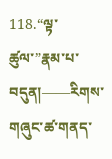118.“ལྟ་ཚུལ་”རྣམ་པ་བདུན།——རིགས་གཞུང་ཚ་གནད་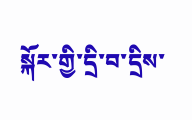སྐོར་གྱི་དྲི་བ་དྲིས་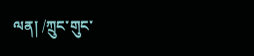ལན། /ཀྲུང་གུང་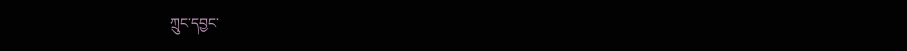ཀྲུང་དབྱང་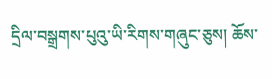དྲིལ་བསྒྲགས་པུའུ་ཡི་རིགས་གཞུང་ཅུས། ཆོས་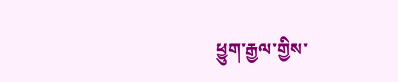ཕྱུག་རྒྱལ་གྱིས་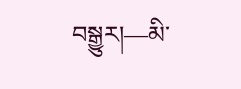བསྒྱུར།—མི་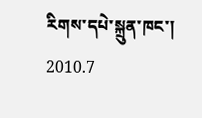རིགས་དཔེ་སྐྲུན་ཁང་། 2010.7